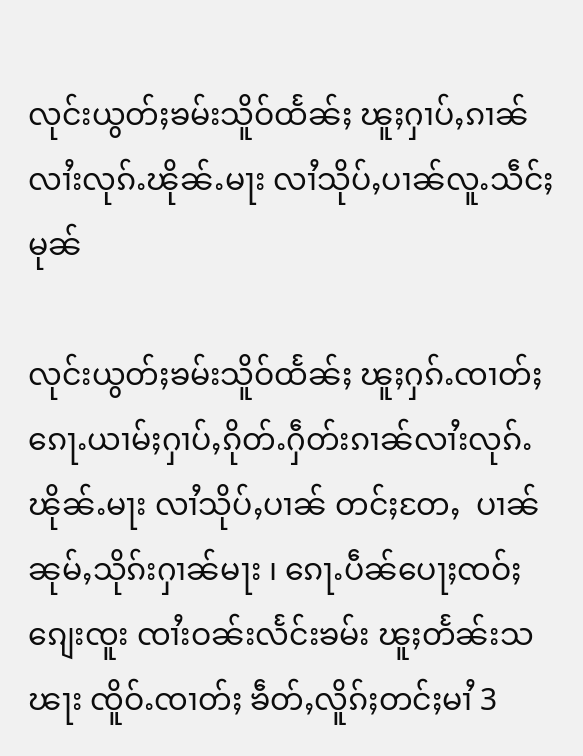လုင်းယွတ်ႈၶမ်းသိူဝ်ထႅၼ်ႈ ၽူႈႁၢပ်ႇၵၢၼ်လၢႆးလုၵ်ႉၽိုၼ်ႉမႃး လၢႆသိုပ်ႇပၢၼ်လူႉသဵင်ႈမုၼ်

လုင်းယွတ်ႈၶမ်းသိူဝ်ထႅၼ်ႈ ၽူႈႁၵ်ႉၸၢတ်ႈ ၵေႃႉယၢမ်ႈႁၢပ်ႇၵိုတ်ႉႁဵတ်းၵၢၼ်လၢႆးလုၵ်ႉၽိုၼ်ႉမႃး လၢႆသိုပ်ႇပၢၼ် တင်ႈတႄႇ  ပၢၼ်ၼုမ်ႇသိုၵ်းႁၢၼ်မႃး ၊ ၵေႃႉပဵၼ်ပေႃႈၸဝ်ႈၵျေးၸူး ၸၢႆးဝၼ်းလႅင်းၶမ်း ၽူႈတႅၼ်းသၽႃး ၸိူဝ်ႉၸၢတ်ႈ ၶဵတ်ႇလိူၵ်ႈတင်ႈမၢႆ 3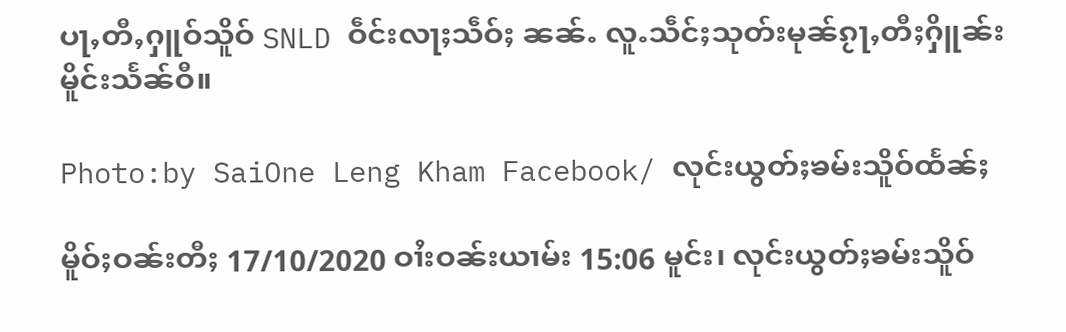ပႃႇတီႇႁူဝ်သိူဝ် SNLD ဝဵင်းလႃႈသဵဝ်ႈ ၼၼ်ႉ လူႉသဵင်ႈသုတ်းမုၼ်ၵႂႃႇတီႈႁိူၼ်း မိူင်းသႅၼ်ဝီ။

Photo:by SaiOne Leng Kham Facebook/ လုင်းယွတ်ႈၶမ်းသိူဝ်ထႅၼ်ႈ

မိူဝ်ႈဝၼ်းတီႈ 17/10/2020 ဝၢႆးဝၼ်းယၢမ်း 15:06 မူင်း၊ လုင်းယွတ်ႈၶမ်းသိူဝ်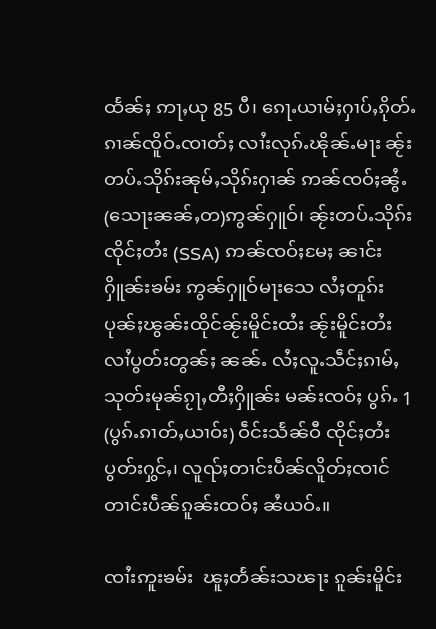ထႅၼ်ႈ ဢႃႇယု 85 ပီ၊ ၵေႃႉယၢမ်ႈႁၢပ်ႇၵိုတ်ႉၵၢၼ်ၸိူဝ်ႉၸၢတ်ႈ လၢႆးလုၵ်ႉၽိုၼ်ႉမႃး ၼႂ်းတပ်ႉသိုၵ်းၼုမ်ႇသိုၵ်းႁၢၼ် ဢၼ်ၸဝ်ႈၼွႆႉ (သေႃးၼၼ်ႇတ)ဢွၼ်ႁူဝ်၊ ၼႂ်းတပ်ႉသိုၵ်းၸိုင်ႈတႆး (SSA) ဢၼ်ၸဝ်ႈမႄႈ ၼၢင်းႁိူၼ်းၶမ်း ဢွၼ်ႁူဝ်မႃးသေ လႆႈတူၵ်းပုၼ်ႈၽွၼ်းထိုင်ၼႂ်းမိူင်းထႆး ၼႂ်းမိူင်းတႆး လၢႆပွတ်းတွၼ်ႈ ၼၼ်ႉ လႆႈလူႉသဵင်ႈၵၢမ်ႇသုတ်းမုၼ်ၵႂႃႇတီႈႁိူၼ်း မၼ်းၸဝ်ႈ ပွၵ်ႉ 1 (ပွၵ်ႉၵၢတ်ႇယၢဝ်း) ဝဵင်းသႅၼ်ဝီ ၸိုင်ႈတႆးပွတ်းႁွင်ႇ၊ လူၺ်ႈတၢင်းပဵၼ်လိူတ်ႈၸၢင် တၢင်းပဵၼ်ၵူၼ်းထဝ်ႈ ၼႆယဝ်ႉ။

ၸၢႆးဢူးၶမ်း  ၽူႈတႅၼ်းသၽႃး ၵူၼ်းမိူင်း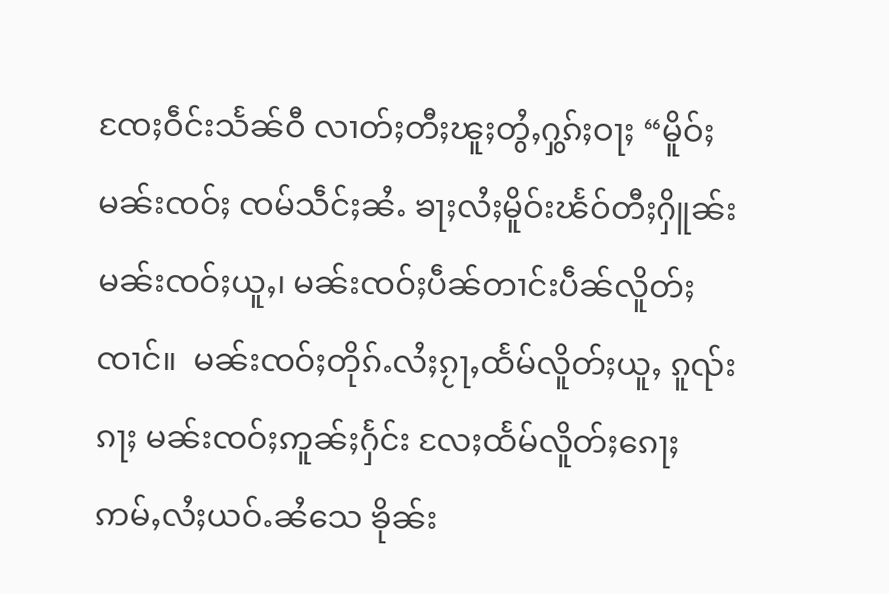ၸႄႈဝဵင်းသႅၼ်ဝီ လၢတ်ႈတီႈၽူႈတွႆႇႁွၵ်ႈဝႃႈ “မိူဝ်ႈမၼ်းၸဝ်ႈ ၸမ်သဵင်ႈၼႆႉ ၶႃႈလႆႈမိူဝ်းၽႅဝ်တီႈႁိူၼ်းမၼ်းၸဝ်ႈယူႇ၊ မၼ်းၸဝ်ႈပဵၼ်တၢင်းပဵၼ်လိူတ်ႈၸၢင်။  မၼ်းၸဝ်ႈတိုၵ်ႉလႆႈၵႂႃႇထႅမ်လိူတ်ႈယူႇ ၵူၺ်းၵႃႈ မၼ်းၸဝ်ႈဢူၼ်ႈႁႅင်း လႄႈထႅမ်လိူတ်ႈၵေႃႈ ဢမ်ႇလႆႈယဝ်ႉၼႆသေ ၶိုၼ်း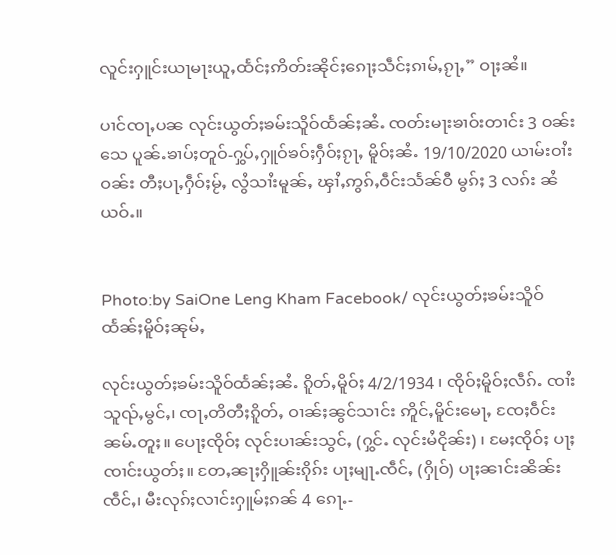လူင်းႁူင်းယႃမႃးယူႇထႅင်ႈဢိတ်းၼိုင်ႈၵေႃႈသဵင်ႈၵၢမ်ႇၵႂႃႇ” ဝႃႈၼႆ။

ပၢင်ၸႃႇပၼ လုင်းယွတ်ႈၶမ်းသိူဝ်ထႅၼ်ႈၼႆႉ ၸတ်းမႃးၶၢဝ်းတၢင်း 3 ဝၼ်းသေ ပူၼ်ႉၶၢပ်ႈတူဝ်-ႁွပ်ႇႁူဝ်ၶဝ်ႈႁဵဝ်ႈၵႂႃႇ မိူဝ်ႈၼႆႉ 19/10/2020 ယၢမ်းဝၢႆးဝၼ်း တီႈပႃႇႁဵဝ်ႈမႂ်ႇ လွႆသၢႆးမူၼ်ႇ ၾၢႆႇဢွၵ်ႇဝဵင်းသႅၼ်ဝီ မွၵ်ႈ 3 လၵ်း ၼႆယဝ်ႉ။


Photo:by SaiOne Leng Kham Facebook/ လုင်းယွတ်ႈၶမ်းသိူဝ်ထႅၼ်ႈမိူဝ်ႈၼုမ်ႇ

လုင်းယွတ်ႈၶမ်းသိူဝ်ထႅၼ်ႈၼႆႉ ၵိူတ်ႇမိူဝ်ႈ 4/2/1934 ၊ ၸိုဝ်ႈမိူဝ်ႈလဵၵ်ႉ ၸၢႆးသူၺ်ႇမွင်ႇ၊ ၸႃႇတိတီႈၵိူတ်ႇ ဝၢၼ်ႈၼွင်သၢင်း ဢိူင်ႇမိူင်းမေႃႇ ၸႄႈဝဵင်းၼမ်ႉတူႈ။ ပေႃႈၸိုဝ်ႈ လုင်းပၢၼ်းသွင်ႇ (ႁွင်ႉ လုင်းမႆငိုၼ်း) ၊ မႄႈၸိုဝ်ႈ ပႃႈၸၢင်းယွတ်ႈ။ တႄႇၼႃႈႁိူၼ်းၵိုၵ်း ပႃႈမျႃႉၸဵင်ႇ (ႁိုဝ်) ပႃႈၼၢင်းၼိၼ်းၸဵင်ႇ၊ မီးလုၵ်ႈလၢင်းႁူမ်ႈၵၼ် 4 ၵေႃႉ-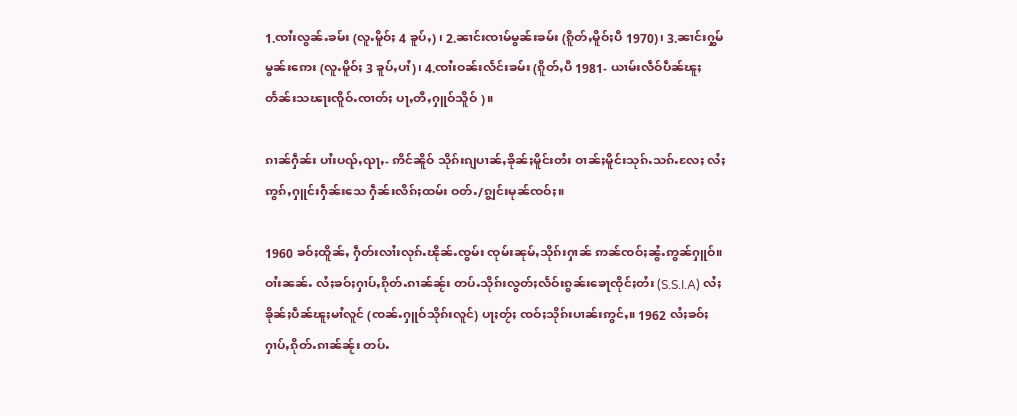1.ၸၢႆးလွၼ်ႉၶမ်း (လူႉမိူဝ်ႈ 4 ၶူပ်ႇ) ၊ 2.ၼၢင်းၸၢမ်မွၼ်းၶမ်း (ၵိူတ်ႇမိူဝ်ႈပီ 1970)၊ 3.ၼၢင်းႁွမ်မွၼ်းဢေး (လူႉမိူဝ်ႈ 3 ၶူပ်ႇပၢႆ)၊ 4.ၸၢႆးဝၼ်းလႅင်းၶမ်း (ၵိူတ်ႇပီ 1981- ယၢမ်းလဵဝ်ပဵၼ်ၽူႈတႅၼ်းသၽႃးၸိူဝ်ႉၸၢတ်ႈ ပႃႇတီႇႁူဝ်သိူဝ် )။

ၵၢၼ်ႁဵၼ်း ပၢႆးပၺ်ႇၺႃႇ- ဢိင်ၼိူဝ် သိုၵ်းၵျပၢၼ်ႇၶိုၼ်ႈမိူင်းတႆး ဝၢၼ်ႈမိူင်းသုၵ်ႉသၵ်ႉလႄႈ လႆႈဢွၵ်ႇႁူင်းႁဵၼ်းသေ ႁဵၼ်းလိၵ်ႈထမ်း ဝတ်ႉ/ၵျွင်းမုၼ်ၸဝ်ႈ။

1960 ၶဝ်ႈထိူၼ်ႇ ႁဵတ်းလၢႆးလုၵ်ႉၽိုၼ်ႉၸွမ်း ၸုမ်းၼုမ်ႇသိုၵ်းႁၢၼ် ဢၼ်ၸဝ်ႈၼွႆႉဢွၼ်ႁူဝ်။ ဝၢႆးၼၼ်ႉ လႆႈၶဝ်ႈႁၢပ်ႇၵိုတ်ႉၵၢၼ်ၼႂ်း တပ်ႉသိုၵ်းလွတ်ႈလႅဝ်းၵွၼ်းၶေႃၸိုင်ႈတႆး (S.S.I.A) လႆႈၶိုၼ်ႈပဵၼ်ၽူႈမၢႆလူင် (ၸၼ်ႉႁူဝ်သိုၵ်းလူင်) ပႃႈတႂ်ႈ ၸဝ်ႈသိုၵ်းပၢၼ်းဢွင်ႇ။ 1962 လႆႈၶဝ်ႈႁၢပ်ႇၵိုတ်ႉၵၢၼ်ၼႂ်း တပ်ႉ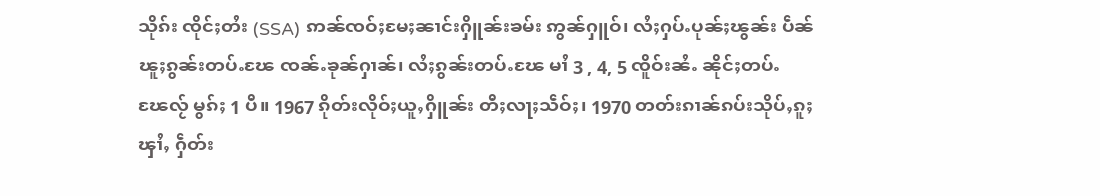သိုၵ်း ၸိုင်ႈတႆး (SSA) ဢၼ်ၸဝ်ႈမႄႈၼၢင်းႁိူၼ်းၶမ်း ဢွၼ်ႁူဝ်၊ လႆႈႁပ်ႉပုၼ်ႈၽွၼ်း ပဵၼ်ၽူႈၵွၼ်းတပ်ႉၽႄ ၸၼ်ႉၶုၼ်ႁၢၼ်၊ လႆႈၵွၼ်းတပ်ႉၽႄ မၢႆ 3 , 4, 5 ၸိူဝ်းၼႆႉ ၼိုင်ႈတပ်ႉၽႄလႂ် မွၵ်ႈ 1 ပီ။ 1967 ၵိုတ်းလိုဝ်ႈယူႇႁိူၼ်း တီႈလႃႈသဵဝ်ႈ၊ 1970 တတ်းၵၢၼ်ၵပ်းသိုပ်ႇၵူႈၾၢႆႇ ႁဵတ်း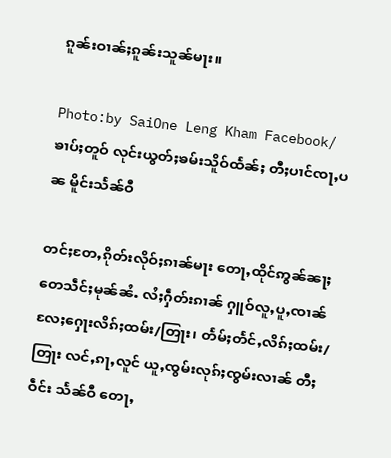ၵူၼ်းဝၢၼ်ႈၵူၼ်းသူၼ်မႃး။

Photo:by SaiOne Leng Kham Facebook/ ၶၢပ်ႈတူဝ် လုင်းယွတ်ႈၶမ်းသိူဝ်ထႅၼ်ႈ တီႈပၢင်ၸႃႇပၼ မိူင်းသႅၼ်ဝီ

တင်ႈတႄႇၵိုတ်းလိုဝ်ႈၵၢၼ်မႃး တေႃႇထိုင်ဢွၼ်ၼႃႈတေသဵင်ႈမုၼ်ၼႆႉ လႆႈႁဵတ်းၵၢၼ် ႁူဝ်လူႇပူႇၸၢၼ် လႄႈႁေႃးလိၵ်ႈထမ်း/တြႃး၊ တႅမ်ႈတႅင်ႇလိၵ်ႈထမ်း/တြႃး လင်ႇၵႃႇလူင် ယူႇၸွမ်းလုၵ်ႈၸွမ်းလၢၼ် တီႈဝဵင်း သႅၼ်ဝီ တေႃႇ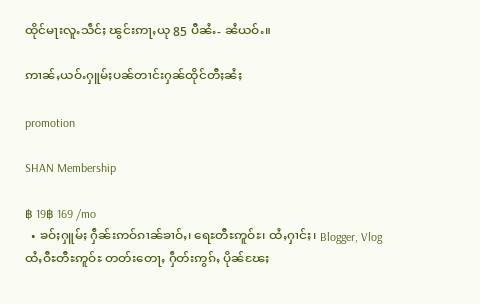ထိုင်မႃးလူႉသဵင်ႈ ၽွင်းဢႃႇယု 85 ပီၼႆႉ- ၼႆယဝ်ႉ။

ဢၢၼ်ႇယဝ်ႉႁူမ်ႈပၼ်တၢင်းႁၼ်ထိုင်တီႈၼႆႈ

promotion

SHAN Membership

฿ 19฿ 169 /mo
  • ၶဝ်ႈႁူမ်ႈ ႁဵၼ်းဢဝ်ၵၢၼ်ၶၢဝ်ႇ၊ ရေႊတီႊဢူဝ်ႊ၊ ထႆႇႁၢင်ႈ၊ Blogger, Vlog ထႆႇဝီႊတီႊဢူဝ်ႊ တတ်းတေႃႇ ႁဵတ်းဢွၵ်ႇ ပိုၼ်ၽႄႈ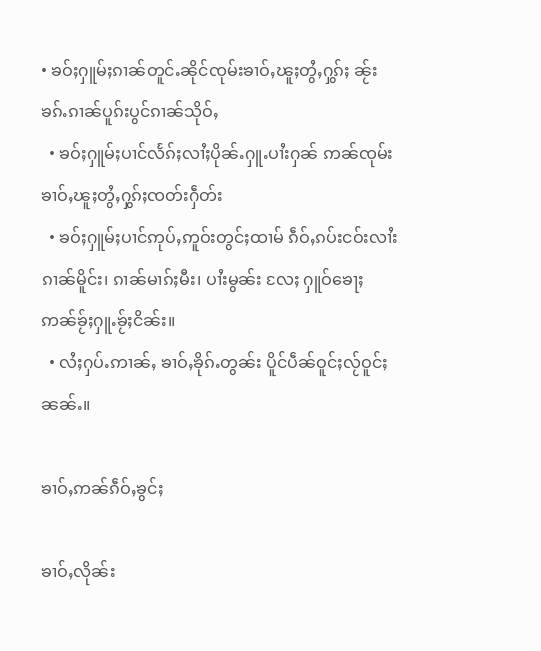• ၶဝ်ႈႁူမ်ႈၵၢၼ်တူင်ႉၼိုင်ၸုမ်းၶၢဝ်ႇၽူႈတွႆႇႁွၵ်ႈ ၼႂ်းၶၵ်ႉၵၢၼ်ပူၵ်းပွင်ၵၢၼ်သိုဝ်ႇ
  • ၶဝ်ႈႁူမ်ႈပၢင်လႅၵ်ႈလၢႆႈပိုၼ်ႉႁူႉပၢႆးႁၼ် ဢၼ်ၸုမ်းၶၢဝ်ႇၽူႈတွႆႇႁွၵ်ႈၸတ်းႁဵတ်း
  • ၶဝ်ႈႁူမ်ႈပၢင်ဢုပ်ႇဢူဝ်းတွင်ႈထၢမ် ၵဵဝ်ႇၵပ်းငဝ်းလၢႆးၵၢၼ်မိူင်း၊ ၵၢၼ်မၢၵ်ႈမီး၊ ပၢႆးမွၼ်း လႄႈ ႁူဝ်ၶေႃႈ ဢၼ်ၶႂ်ႈႁူႉၶႂ်ႈငိၼ်း။
  • လႆႈႁပ်ႉဢၢၼ်ႇ ၶၢဝ်ႇၶိုၵ်ႉတွၼ်း ပိူင်ပဵၼ်ဝူင်ႈလႂ်ဝူင်ႈ ၼၼ်ႉ။

ၶၢဝ်ႇဢၼ်ၵဵဝ်ႇၶွင်ႈ

ၶၢဝ်ႇလိုၼ်း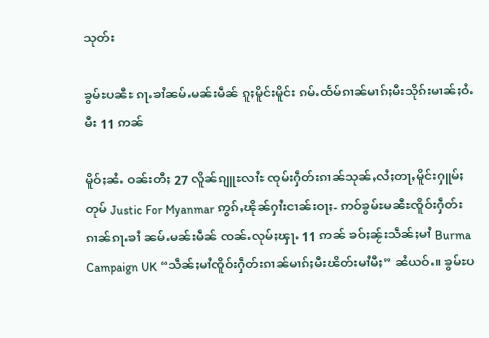သုတ်း

ၶွမ်ႊပၼီႊ ၵႃႉၶၢႆၼမ်ႉမၼ်းမဵၼ် ၵူႈမိူင်းမိူင်း ၵမ်ႉထႅမ်ၵၢၼ်မၢၵ်ႈမီးသိုၵ်းမၢၼ်ႈဝႆႉမီး 11 ဢၼ်

မိူဝ်ႈၼႆႉ ဝၼ်းတီႈ 27 လိူၼ်ၵျူႊလၢႆႊ ၸုမ်းႁဵတ်းၵၢၼ်သုၼ်ႇလႆႈတႃႇမိူင်းႁူမ်ႈတုမ် Justic For Myanmar ဢွၵ်ႇၽိုၼ်ႁၢႆးငၢၼ်းဝႃႈ- ဢဝ်ၶွမ်ႊမၼီႊၸိူဝ်းႁဵတ်းၵၢၼ်ၵႃႉၶၢႆ ၼမ်ႉမၼ်းမဵၼ် ၸၼ်ႉလုမ်ႈၾႃႉ 11 ဢၼ် ၶဝ်ႈၼႂ်းသဵၼ်ႈမၢႆ Burma Campaign UK “သဵၼ်ႈမၢႆၸိူဝ်းႁဵတ်းၵၢၼ်မၢၵ်ႈမီးၽိတ်းမၢႆမီႈ” ၼႆယဝ်ႉ။ ၶွမ်ႊပ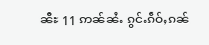ၼီႊ 11 ဢၼ်ၼႆႉ ၵွင်ႉၵဵဝ်ႇၵၼ်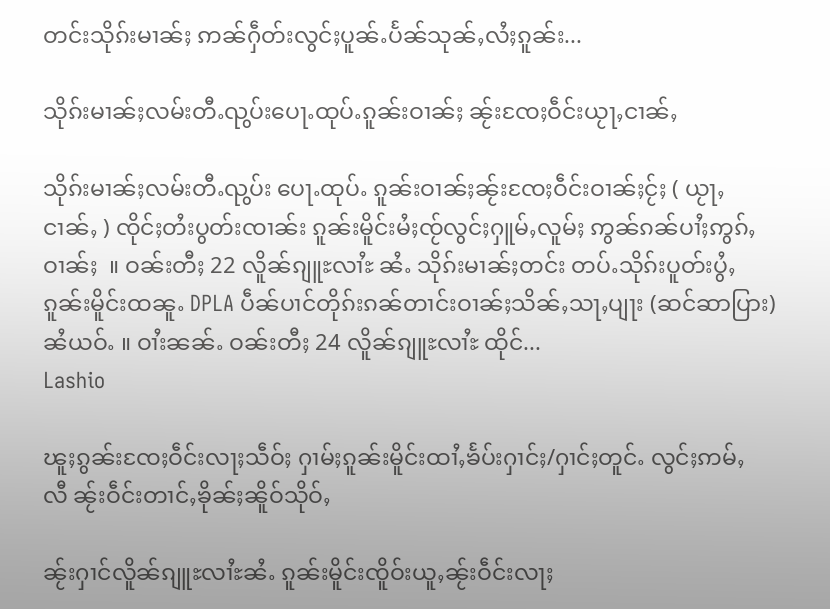တင်းသိုၵ်းမၢၼ်ႈ ဢၼ်ႁဵတ်းလွင်ႈပူၼ်ႉပႅၼ်သုၼ်ႇလႆႈၵူၼ်း...

သိုၵ်းမၢၼ်ႈလမ်းတီႉၺွပ်းပေႃႉထုပ်ႉၵူၼ်းဝၢၼ်ႈ ၼႂ်းၸႄႈဝဵင်းယႂႃႇငၢၼ်ႇ

သိုၵ်းမၢၼ်ႈလမ်းတီႉၺွပ်း ပေႃႉထုပ်ႉ ၵူၼ်းဝၢၼ်ႈၼႂ်းၸႄႈဝဵင်းဝၢၼ်ႈငႂ်ႈ ( ယႂႃႇငၢၼ်ႇ ) ၸိုင်ႈတႆးပွတ်းၸၢၼ်း ၵူၼ်းမိူင်းမႆႈၸႂ်လွင်ႈႁူမ်ႇလူမ်ႈ ဢွၼ်ၵၼ်ပၢႆႈဢွၵ်ႇဝၢၼ်ႈ  ။ ဝၼ်းတီႈ 22 လိူၼ်ၵျူႊလၢႆႊ ၼႆႉ သိုၵ်းမၢၼ်ႈတင်း တပ်ႉသိုၵ်းပူတ်းပွႆႇၵူၼ်းမိူင်းထၼူႉ DPLA ပဵၼ်ပၢင်တိုၵ်းၵၼ်တၢင်းဝၢၼ်ႈသိၼ်ႇသႃႇပျႃး (ဆင်ဆာပြား) ၼႆယဝ်ႉ ။ ဝၢႆးၼၼ်ႉ ဝၼ်းတီႈ 24 လိူၼ်ၵျူႊလၢႆႊ ထိုင်...
Lashio

ၽူႈၵွၼ်းၸႄႈဝဵင်းလႃႈသဵဝ်ႈ ႁၢမ်ႈၵူၼ်းမိူင်းထၢႆႇၶႅပ်းႁၢင်ႈ/ႁၢင်ႈတူင်ႉ လွင်ႈဢမ်ႇလီ ၼႂ်းဝဵင်းတၢင်ႇၶိုၼ်ႈၼိူဝ်သိုဝ်ႇ

ၼႂ်းႁၢင်လိူၼ်ၵျူႊလၢႆႊၼႆႉ ၵူၼ်းမိူင်းၸိူဝ်းယူႇၼႂ်းဝဵင်းလႃႈ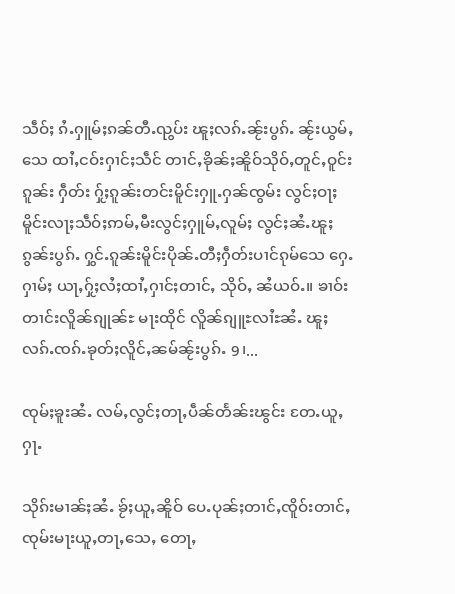သဵဝ်ႈ ၵႆႉႁူမ်ႈၵၼ်တီႉၺွပ်း ၽူႈလၵ်ႉၼႂ်းပွၵ်ႉ ၼႂ်းယွမ်ႇသေ ထၢႆႇငဝ်းႁၢင်ႈသဵင် တၢင်ႇၶိုၼ်ႈၼိူဝ်သိုဝ်ႇတူင်ႇဝူင်းၵူၼ်း ႁဵတ်း ႁႂ်ႈၵူၼ်းတင်းမိူင်းႁူႉႁၼ်ၸွမ်း လွင်ႈဝႃႈ မိူင်းလႃႈသဵဝ်ႈဢမ်ႇမီးလွင်ႈႁူမ်ႇလူမ်ႈ လွင်ႈၼႆႉၽူႈၵွၼ်းပွၵ်ႉ ႁွင်ႉၵူၼ်းမိူင်းပိုၼ်ႉတီႈႁဵတ်းပၢင်ၵုမ်သေ ႁေႉႁၢမ်ႈ ယႃႇႁႂ်ႈလႆႈထၢႆႇႁၢင်ႈတၢင်ႇ သိုဝ်ႇ ၼႆယဝ်ႉ။ ၶၢဝ်းတၢင်းလိူၼ်ၵျုၼ်ႊ မႃးထိုင် လိူၼ်ၵျူႊလၢႆႊၼႆႉ ၽူႈလၵ်ႉၸၵ်ႉၶုတ်ႈလိူင်ႇၼမ်ၼႂ်းပွၵ်ႉ 9၊...

ၸုမ်ႈၶူးၼႆႉ လမ်ႇလွင်ႈတႃႇပဵၼ်တႅၼ်းၽွင်း တႄႉယူႇႁႃႉ

သိုၵ်းမၢၼ်ႈၼႆႉ ၶႂ်ႈယူႇၼိူဝ် ပေႉပုၼ်ႈတၢင်ႇၸိူဝ်းတၢင်ႇၸုမ်းမႃးယူႇတႃႇသေႇ တေႃႇ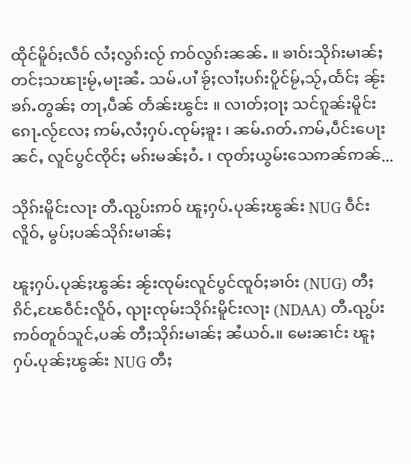ထိုင်မိူဝ်ႈလဵဝ် လႆႈလွၵ်းလႂ် ဢဝ်လွၵ်းၼၼ်ႉ ။ ၶၢဝ်းသိုၵ်းမၢၼ်ႈ တင်ႈသၽႃးမႂ်ႇမႃးၼႆႉ သမ်ႉပၢႆ ၶႂ်ႈလၢႆႈပၵ်းပိူင်မႂ်ႇသႂ်ႇထႅင်ႈ ၼႂ်းၶၵ်ႉတွၼ်ႈ တႃႇပဵၼ် တႅၼ်းၽွင်း ။ လၢတ်ႈဝႃႈ သင်ၵူၼ်းမိူင်းၵေႃႉလႂ်လႄႈ ဢမ်ႇလႆႈႁပ်ႉၸုမ်ႈၶူး ၊ ၼမ်ႉၵတ်ႉဢမ်ႇပဵင်းပေႃးၼင်ႇ လူင်ပွင်ၸိုင်ႈ မၵ်းမၼ်ႈဝႆႉ ၊ ၸုတ်ႈယွမ်းသေဢၼ်ဢၼ်...

သိုၵ်းမိူင်းလႃး တီႉၺွပ်းဢဝ် ၽူႈႁပ်ႉပုၼ်ႈၽွၼ်း NUG ဝဵင်းလိူဝ်ႇ မွပ်ႈပၼ်သိုၵ်းမၢၼ်ႈ

ၽူႈႁပ်ႉပုၼ်ႈၽွၼ်း ၼႂ်းၸုမ်းလူင်ပွင်ၸူဝ်ႈၶၢဝ်း (NUG) တီႈၵိင်ႇၽႄဝဵင်းလိူဝ်ႇ ၺႃးၸုမ်းသိုၵ်းမိူင်းလႃး (NDAA) တီႉၺွပ်းဢဝ်တူဝ်သူင်ႇပၼ် တီႈသိုၵ်းမၢၼ်ႈ ၼႆယဝ်ႉ။ မေးၼၢင်း ၽူႈႁပ်ႉပုၼ်ႈၽွၼ်း NUG တီႈ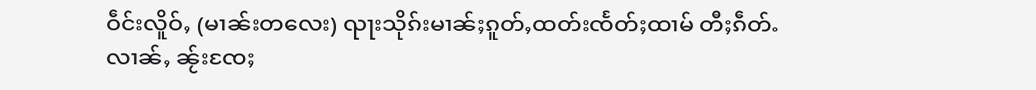ဝဵင်းလိူဝ်ႇ (မၢၼ်းတလေး) ၺႃးသိုၵ်းမၢၼ်ႈၵူတ်ႇထတ်းၸႅတ်ႈထၢမ် တီႈၵဵတ်ႉလၢၼ်ႇ ၼႂ်းၸႄႈ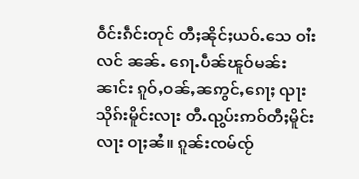ဝဵင်းၵဵင်းတုင် တီႈၼိုင်ႈယဝ်ႉသေ ဝၢႆးလင် ၼၼ်ႉ ၵေႃႉပဵၼ်ၽူဝ်မၼ်းၼၢင်း ၵူဝ်ႇဝၼ်ႇၼဢွင်ႇၵေႃႈ ၺႃးသိုၵ်းမိူင်းလႃး တီႉၺွပ်းဢဝ်တီႈမိူင်းလႃး ဝႃႈၼႆ။ ၵူၼ်းၸမ်ၸႂ်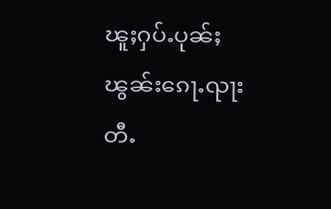ၽူႈႁပ်ႉပုၼ်ႈၽွၼ်းၵေႃႉၺႃးတီႉ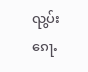ၺွပ်းၵေႃႉ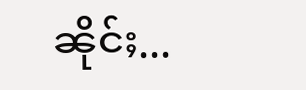ၼိုင်ႈ...